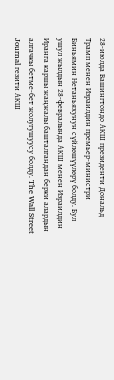28-июлда Вашингтондо АКШ президенти Дональд Трамп менен Израилдин премьер-министри Биньямин Нетаньяхунун сүйлөшүүлөрү болду. Бул ушул жылдын 28-февралында АКШ менен Израилдин Иранга каршы жаңжалы башталгандан берки алардын алгачкы бетме-бет жолугушуусу болду. The Wall Street Journal гезити АКШ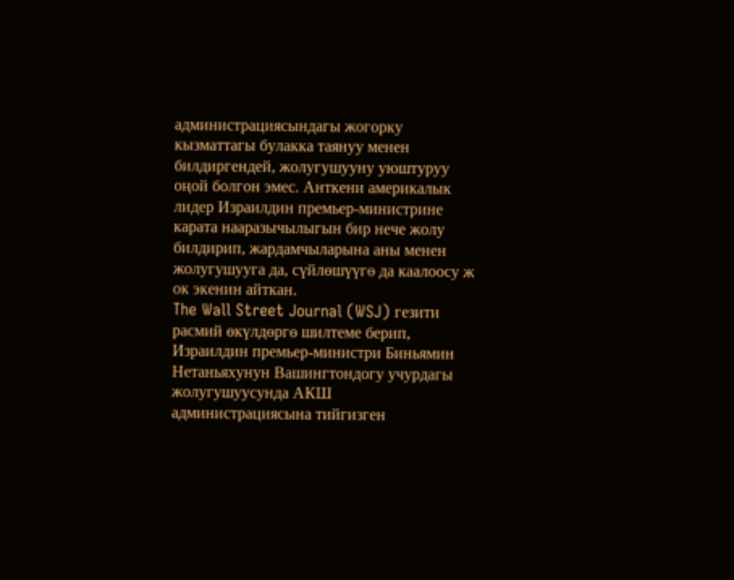администрациясындагы жогорку кызматтагы булакка таянуу менен билдиргендей, жолугушууну уюштуруу оңой болгон эмес. Анткени америкалык лидер Израилдин премьер-министрине карата нааразычылыгын бир нече жолу билдирип, жардамчыларына аны менен жолугушууга да, сүйлөшүүгө да каалоосу ж ок экенин айткан.
The Wall Street Journal (WSJ) гезити расмий өкүлдөргө шилтеме берип, Израилдин премьер-министри Биньямин Нетаньяхунун Вашингтондогу учурдагы жолугушуусунда АКШ администрациясына тийгизген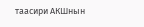таасири АКШнын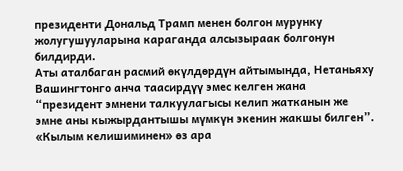президенти Дональд Трамп менен болгон мурунку жолугушууларына караганда алсызыраак болгонун билдирди.
Аты аталбаган расмий өкүлдөрдүн айтымында, Нетаньяху Вашингтонго анча таасирдүү эмес келген жана “президент эмнени талкуулагысы келип жатканын же эмне аны кыжырдантышы мүмкүн экенин жакшы билген”.
«Кылым келишиминен» өз ара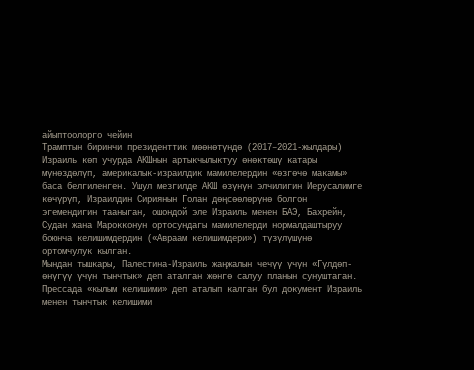айыптоолорго чейин
Трамптын биринчи президенттик мөөнөтүндө (2017–2021-жылдары) Израиль көп учурда АКШнын артыкчылыктуу өнөктөшү катары мүнөздөлүп, америкалык-израилдик мамилелердин «өзгөчө макамы» баса белгиленген. Ушул мезгилде АКШ өзүнүн элчилигин Иерусалимге көчүрүп, Израилдин Сириянын Голан дөңсөөлөрүнө болгон эгемендигин тааныган, ошондой эле Израиль менен БАЭ, Бахрейн, Судан жана Марокконун ортосундагы мамилелерди нормалдаштыруу боюнча келишимдердин («Авраам келишимдери») түзүлүшүнө ортомчулук кылган.
Мындан тышкары, Палестина-Израиль жаңжалын чечүү үчүн «Гүлдөп-өнүгүү үчүн тынчтык» деп аталган жөнгө салуу планын сунуштаган. Прессада «кылым келишими» деп аталып калган бул документ Израиль менен тынчтык келишими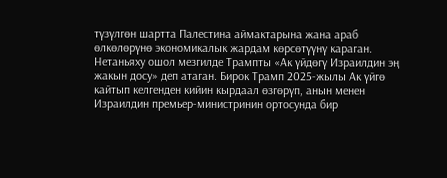түзүлгөн шартта Палестина аймактарына жана араб өлкөлөрүнө экономикалык жардам көрсөтүүнү караган.
Нетаньяху ошол мезгилде Трампты «Ак үйдөгү Израилдин эң жакын досу» деп атаган. Бирок Трамп 2025-жылы Ак үйгө кайтып келгенден кийин кырдаал өзгөрүп, анын менен Израилдин премьер-министринин ортосунда бир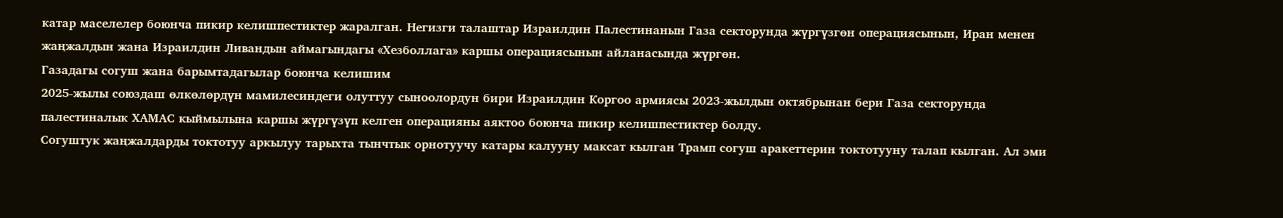катар маселелер боюнча пикир келишпестиктер жаралган. Негизги талаштар Израилдин Палестинанын Газа секторунда жүргүзгөн операциясынын, Иран менен жаңжалдын жана Израилдин Ливандын аймагындагы «Хезболлага» каршы операциясынын айланасында жүргөн.
Газадагы согуш жана барымтадагылар боюнча келишим
2025-жылы союздаш өлкөлөрдүн мамилесиндеги олуттуу сыноолордун бири Израилдин Коргоо армиясы 2023-жылдын октябрынан бери Газа секторунда палестиналык ХАМАС кыймылына каршы жүргүзүп келген операцияны аяктоо боюнча пикир келишпестиктер болду.
Согуштук жаңжалдарды токтотуу аркылуу тарыхта тынчтык орнотуучу катары калууну максат кылган Трамп согуш аракеттерин токтотууну талап кылган. Ал эми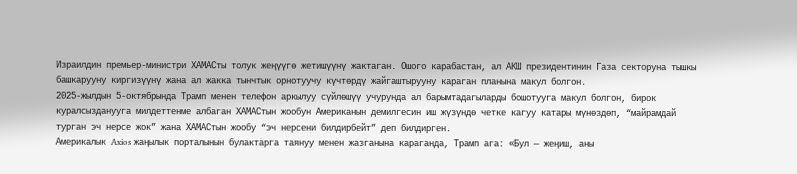Израилдин премьер-министри ХАМАСты толук жеңүүгө жетишүүнү жактаган. Ошого карабастан, ал АКШ президентинин Газа секторуна тышкы башкарууну киргизүүнү жана ал жакка тынчтык орнотуучу күчтөрдү жайгаштырууну караган планына макул болгон.
2025-жылдын 5-октябрында Трамп менен телефон аркылуу сүйлөшүү учурунда ал барымтадагыларды бошотууга макул болгон, бирок куралсызданууга милдеттенме албаган ХАМАСтын жообун Американын демилгесин иш жүзүндө четке кагуу катары мүнөздөп, “майрамдай турган эч нерсе жок” жана ХАМАСтын жообу “эч нерсени билдирбейт” деп билдирген.
Америкалык Axios жаңылык порталынын булактарга таянуу менен жазганына караганда, Трамп ага: «Бул — жеңиш, аны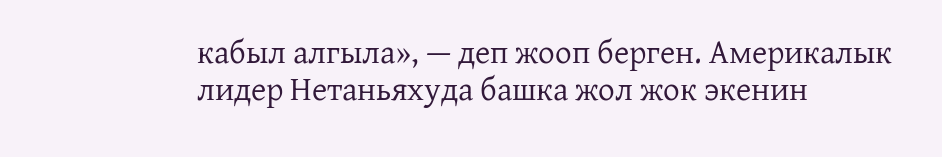кабыл алгыла», — деп жооп берген. Америкалык лидер Нетаньяхуда башка жол жок экенин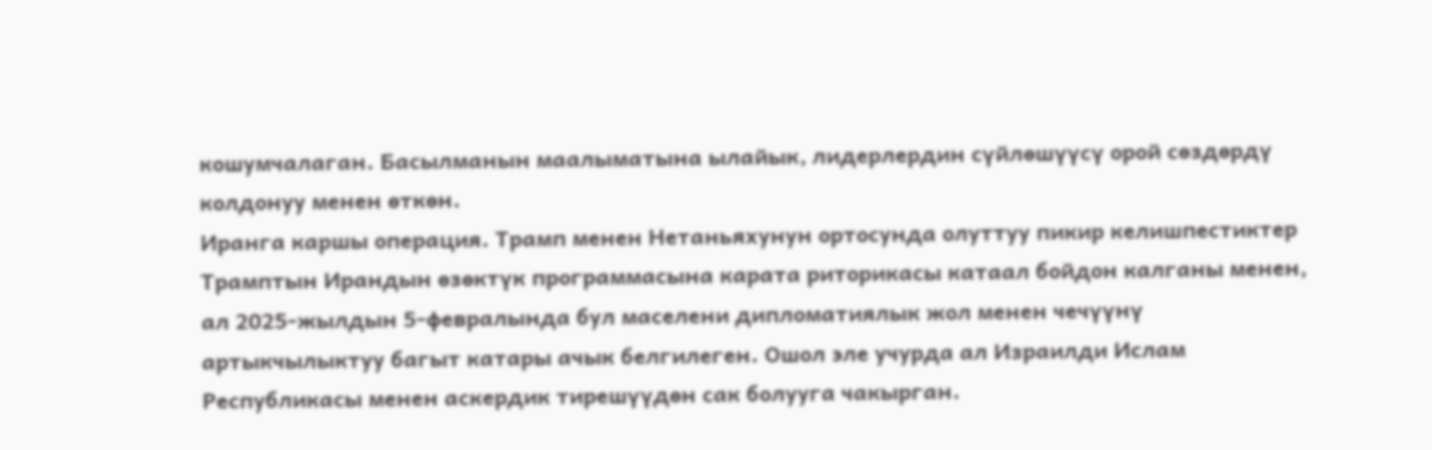кошумчалаган. Басылманын маалыматына ылайык, лидерлердин сүйлөшүүсү орой сөздөрдү колдонуу менен өткөн.
Иранга каршы операция. Трамп менен Нетаньяхунун ортосунда олуттуу пикир келишпестиктер
Трамптын Ирандын өзөктүк программасына карата риторикасы катаал бойдон калганы менен, ал 2025-жылдын 5-февралында бул маселени дипломатиялык жол менен чечүүнү артыкчылыктуу багыт катары ачык белгилеген. Ошол эле учурда ал Израилди Ислам Республикасы менен аскердик тирешүүдөн сак болууга чакырган.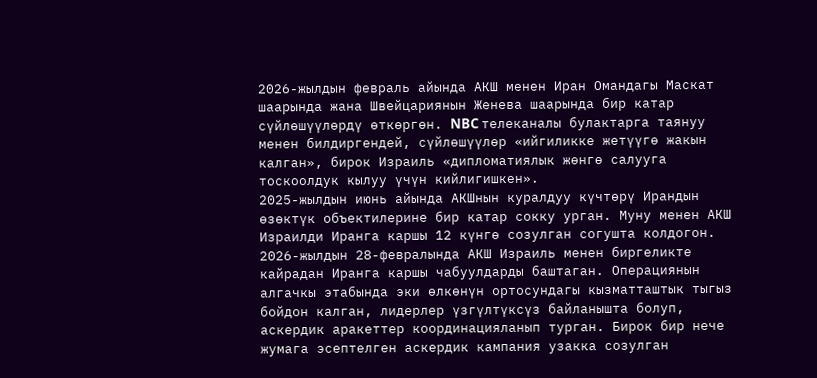2026-жылдын февраль айында АКШ менен Иран Омандагы Маскат шаарында жана Швейцариянын Женева шаарында бир катар сүйлөшүүлөрдү өткөргөн. NBC телеканалы булактарга таянуу менен билдиргендей, сүйлөшүүлөр «ийгиликке жетүүгө жакын калган», бирок Израиль «дипломатиялык жөнгө салууга тоскоолдук кылуу үчүн кийлигишкен».
2025-жылдын июнь айында АКШнын куралдуу күчтөрү Ирандын өзөктүк объектилерине бир катар сокку урган. Муну менен АКШ Израилди Иранга каршы 12 күнгө созулган согушта колдогон.
2026-жылдын 28-февралында АКШ Израиль менен биргеликте кайрадан Иранга каршы чабуулдарды баштаган. Операциянын алгачкы этабында эки өлкөнүн ортосундагы кызматташтык тыгыз бойдон калган, лидерлер үзгүлтүксүз байланышта болуп, аскердик аракеттер координацияланып турган. Бирок бир нече жумага эсептелген аскердик кампания узакка созулган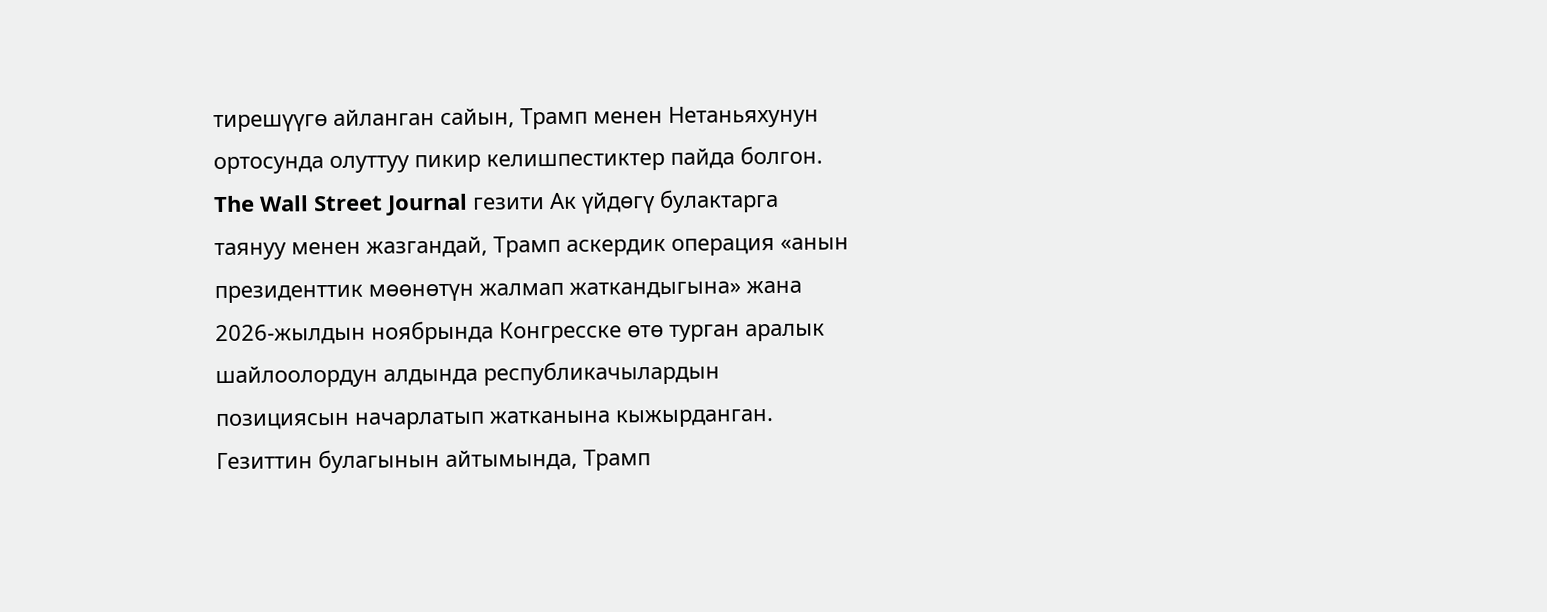тирешүүгө айланган сайын, Трамп менен Нетаньяхунун ортосунда олуттуу пикир келишпестиктер пайда болгон.
The Wall Street Journal гезити Ак үйдөгү булактарга таянуу менен жазгандай, Трамп аскердик операция «анын президенттик мөөнөтүн жалмап жаткандыгына» жана 2026-жылдын ноябрында Конгресске өтө турган аралык шайлоолордун алдында республикачылардын позициясын начарлатып жатканына кыжырданган. Гезиттин булагынын айтымында, Трамп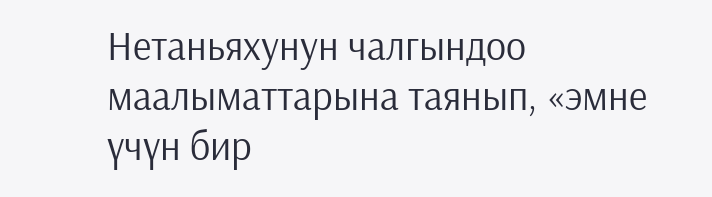Нетаньяхунун чалгындоо маалыматтарына таянып, «эмне үчүн бир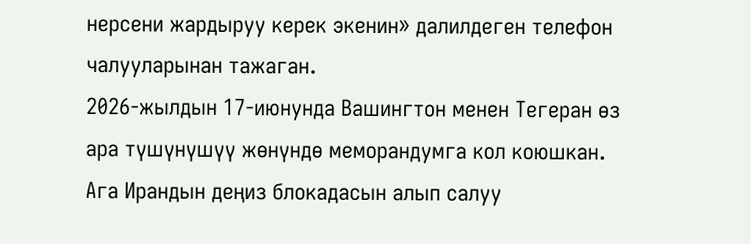нерсени жардыруу керек экенин» далилдеген телефон чалууларынан тажаган.
2026-жылдын 17-июнунда Вашингтон менен Тегеран өз ара түшүнүшүү жөнүндө меморандумга кол коюшкан. Ага Ирандын деңиз блокадасын алып салуу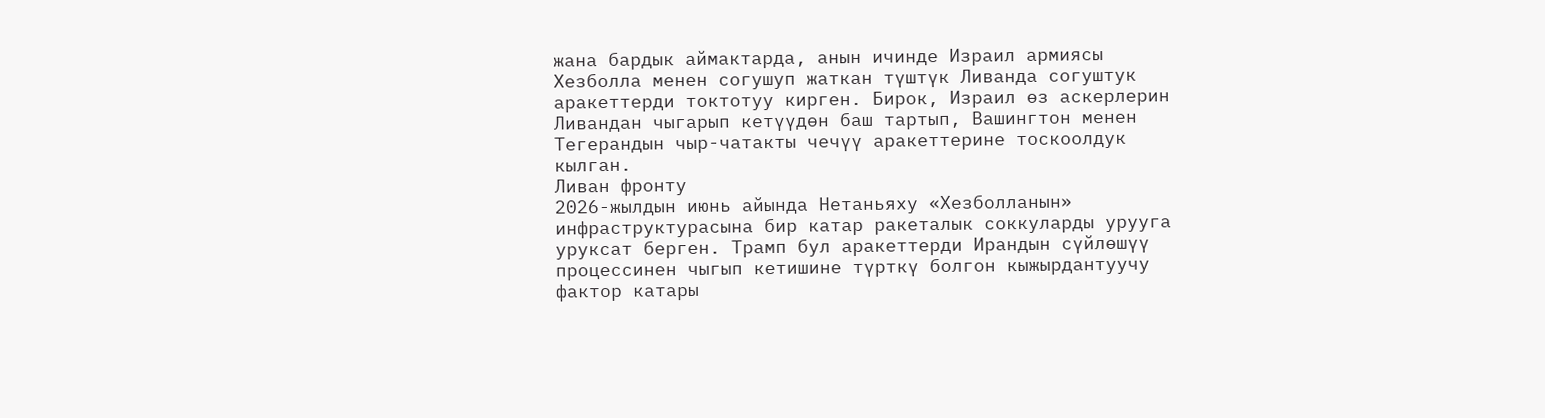жана бардык аймактарда, анын ичинде Израил армиясы Хезболла менен согушуп жаткан түштүк Ливанда согуштук аракеттерди токтотуу кирген. Бирок, Израил өз аскерлерин Ливандан чыгарып кетүүдөн баш тартып, Вашингтон менен Тегерандын чыр-чатакты чечүү аракеттерине тоскоолдук кылган.
Ливан фронту
2026-жылдын июнь айында Нетаньяху «Хезболланын» инфраструктурасына бир катар ракеталык соккуларды урууга уруксат берген. Трамп бул аракеттерди Ирандын сүйлөшүү процессинен чыгып кетишине түрткү болгон кыжырдантуучу фактор катары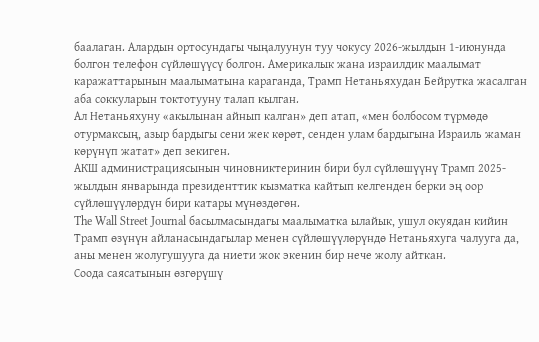баалаган. Алардын ортосундагы чыңалуунун туу чокусу 2026-жылдын 1-июнунда болгон телефон сүйлөшүүсү болгон. Америкалык жана израилдик маалымат каражаттарынын маалыматына караганда, Трамп Нетаньяхудан Бейрутка жасалган аба соккуларын токтотууну талап кылган.
Ал Нетаньяхуну «акылынан айнып калган» деп атап, «мен болбосом түрмөдө отурмаксың, азыр бардыгы сени жек көрөт, сенден улам бардыгына Израиль жаман көрүнүп жатат» деп зекиген.
АКШ администрациясынын чиновниктеринин бири бул сүйлөшүүнү Трамп 2025-жылдын январында президенттик кызматка кайтып келгенден берки эң оор сүйлөшүүлөрдүн бири катары мүнөздөгөн.
The Wall Street Journal басылмасындагы маалыматка ылайык, ушул окуядан кийин Трамп өзүнүн айланасындагылар менен сүйлөшүүлөрүндө Нетаньяхуга чалууга да, аны менен жолугушууга да ниети жок экенин бир нече жолу айткан.
Соода саясатынын өзгөрүшү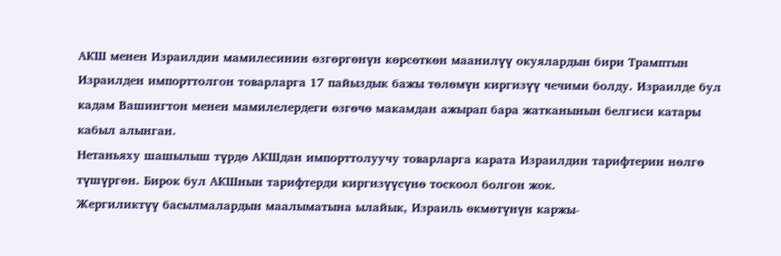АКШ менен Израилдин мамилесинин өзгөргөнүн көрсөткөн маанилүү окуялардын бири Трамптын Израилден импорттолгон товарларга 17 пайыздык бажы төлөмүн киргизүү чечими болду. Израилде бул кадам Вашингтон менен мамилелердеги өзгөчө макамдан ажырап бара жатканынын белгиси катары кабыл алынган.
Нетаньяху шашылыш түрдө АКШдан импорттолуучу товарларга карата Израилдин тарифтерин нөлгө түшүргөн. Бирок бул АКШнын тарифтерди киргизүүсүнө тоскоол болгон жок.
Жергиликтүү басылмалардын маалыматына ылайык, Израиль өкмөтүнүн каржы-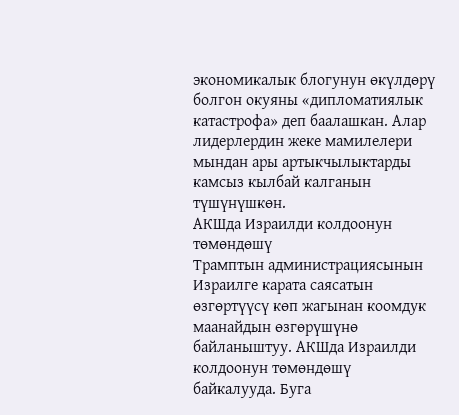экономикалык блогунун өкүлдөрү болгон окуяны «дипломатиялык катастрофа» деп баалашкан. Алар лидерлердин жеке мамилелери мындан ары артыкчылыктарды камсыз кылбай калганын түшүнүшкөн.
АКШда Израилди колдоонун төмөндөшү
Трамптын администрациясынын Израилге карата саясатын өзгөртүүсү көп жагынан коомдук маанайдын өзгөрүшүнө байланыштуу. АКШда Израилди колдоонун төмөндөшү байкалууда. Буга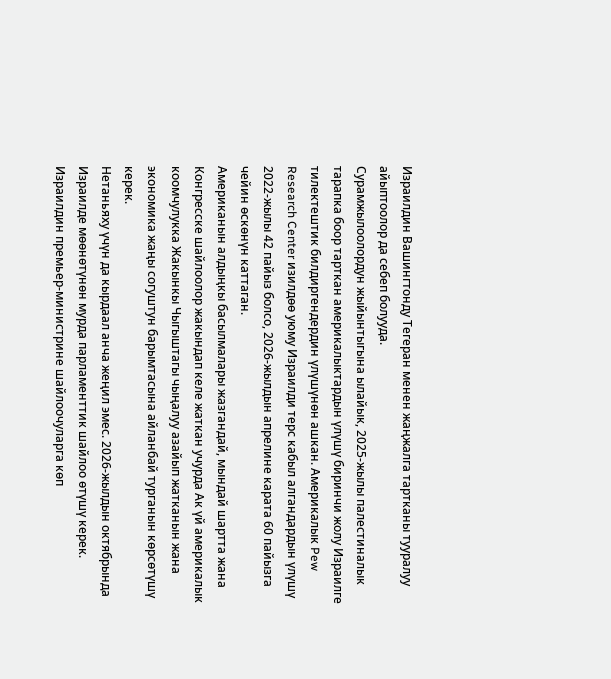Израилдин Вашингтонду Тегеран менен жаңжалга тартканы тууралуу айыптоолор да себеп болууда.
Сурамжылоолордун жыйынтыгына ылайык, 2025-жылы палестиналык тарапка боор тарткан америкалыктардын үлүшү биринчи жолу Израилге тилектештик билдиргендердин үлүшүнөн ашкан. Америкалык Pew Research Center изилдөө уюму Израилди терс кабыл алгандардын үлүшү 2022-жылы 42 пайыз болсо, 2026-жылдын апрелине карата 60 пайызга чейин өскөнүн каттаган.
Американын алдыңкы басылмалары жазгандай, мындай шартта жана Конгресске шайлоолор жакындап келе жаткан учурда Ак үй америкалык коомчулукка Жакынкы Чыгыштагы чыңалуу азайып жатканын жана экономика жаңы согуштун барымтасына айланбай турганын көрсөтүшү керек.
Нетаньяху үчүн да кырдаал анча жеңил эмес. 2026-жылдын октябрында Израилде мөөнөтүнөн мурда парламенттик шайлоо өтүшү керек. Израилдин премьер-министрине шайлоочуларга көп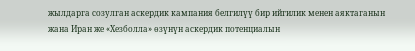жылдарга созулган аскердик кампания белгилүү бир ийгилик менен аяктаганын жана Иран же «Хезболла» өзүнүн аскердик потенциалын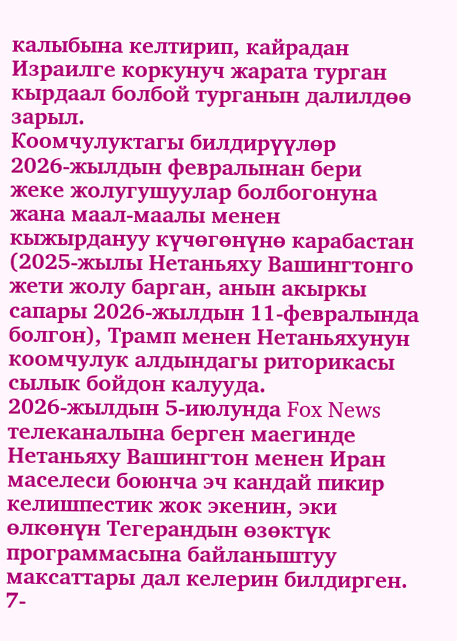калыбына келтирип, кайрадан Израилге коркунуч жарата турган кырдаал болбой турганын далилдөө зарыл.
Коомчулуктагы билдирүүлөр
2026-жылдын февралынан бери жеке жолугушуулар болбогонуна жана маал-маалы менен кыжырдануу күчөгөнүнө карабастан (2025-жылы Нетаньяху Вашингтонго жети жолу барган, анын акыркы сапары 2026-жылдын 11-февралында болгон), Трамп менен Нетаньяхунун коомчулук алдындагы риторикасы сылык бойдон калууда.
2026-жылдын 5-июлунда Fox News телеканалына берген маегинде Нетаньяху Вашингтон менен Иран маселеси боюнча эч кандай пикир келишпестик жок экенин, эки өлкөнүн Тегерандын өзөктүк программасына байланыштуу максаттары дал келерин билдирген.
7-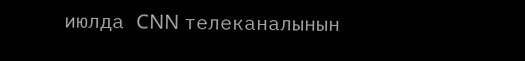июлда CNN телеканалынын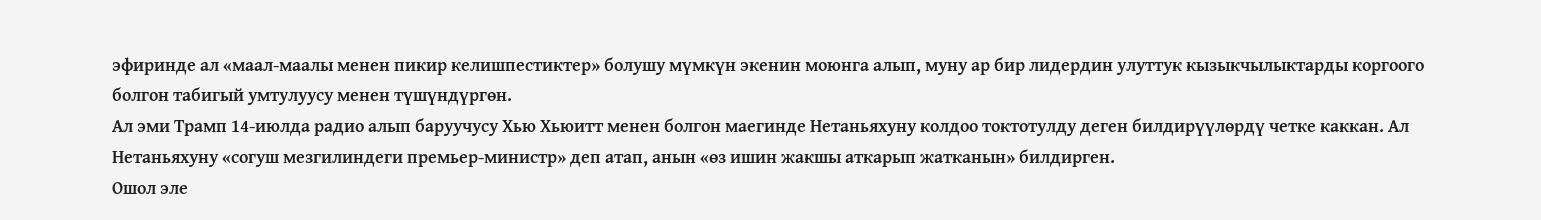эфиринде ал «маал-маалы менен пикир келишпестиктер» болушу мүмкүн экенин моюнга алып, муну ар бир лидердин улуттук кызыкчылыктарды коргоого болгон табигый умтулуусу менен түшүндүргөн.
Ал эми Трамп 14-июлда радио алып баруучусу Хью Хьюитт менен болгон маегинде Нетаньяхуну колдоо токтотулду деген билдирүүлөрдү четке каккан. Ал Нетаньяхуну «согуш мезгилиндеги премьер-министр» деп атап, анын «өз ишин жакшы аткарып жатканын» билдирген.
Ошол эле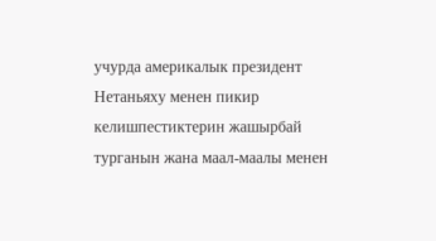учурда америкалык президент Нетаньяху менен пикир келишпестиктерин жашырбай турганын жана маал-маалы менен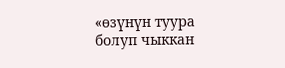«өзүнүн туура болуп чыккан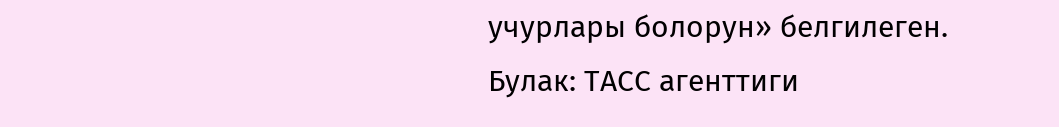учурлары болорун» белгилеген.
Булак: ТАСС агенттиги